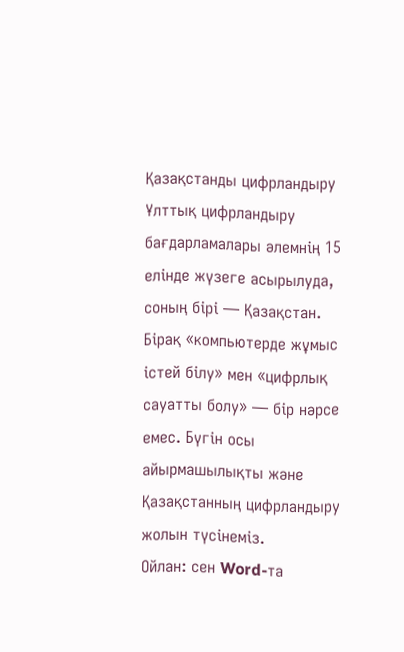Қазақстанды цифрландыру
Ұлттық цифрландыру бағдарламалары әлемнің 15 елінде жүзеге асырылуда, соның бірі — Қазақстан. Бірақ «компьютерде жұмыс істей білу» мен «цифрлық сауатты болу» — бір нәрсе емес. Бүгін осы айырмашылықты және Қазақстанның цифрландыру жолын түсінеміз.
Ойлан: сен Word-та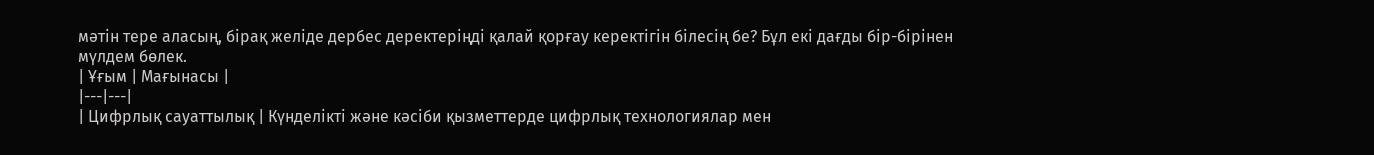мәтін тере аласың, бірақ желіде дербес деректеріңді қалай қорғау керектігін білесің бе? Бұл екі дағды бір-бірінен мүлдем бөлек.
| Ұғым | Мағынасы |
|---|---|
| Цифрлық сауаттылық | Күнделікті және кәсіби қызметтерде цифрлық технологиялар мен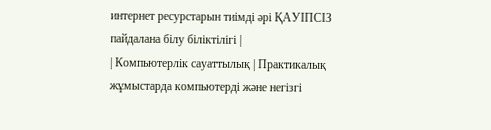интернет ресурстарын тиімді әрі ҚАУІПСІЗ пайдалана білу біліктілігі |
| Компьютерлік сауаттылық | Практикалық жұмыстарда компьютерді және негізгі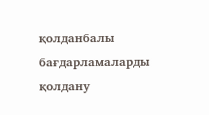қолданбалы бағдарламаларды қолдану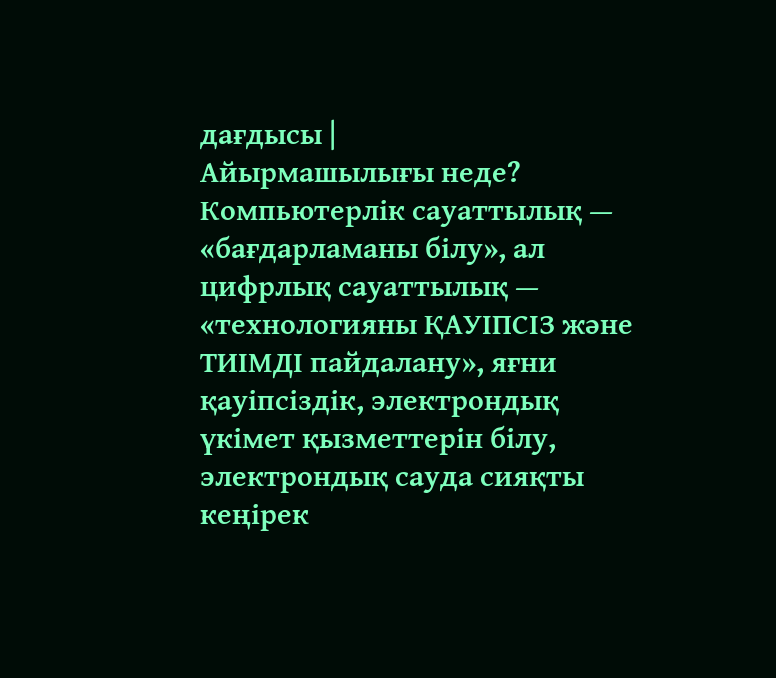дағдысы |
Айырмашылығы неде? Компьютерлік сауаттылық — «бағдарламаны білу», ал цифрлық сауаттылық — «технологияны ҚАУІПСІЗ және ТИІМДІ пайдалану», яғни қауіпсіздік, электрондық үкімет қызметтерін білу, электрондық сауда сияқты кеңірек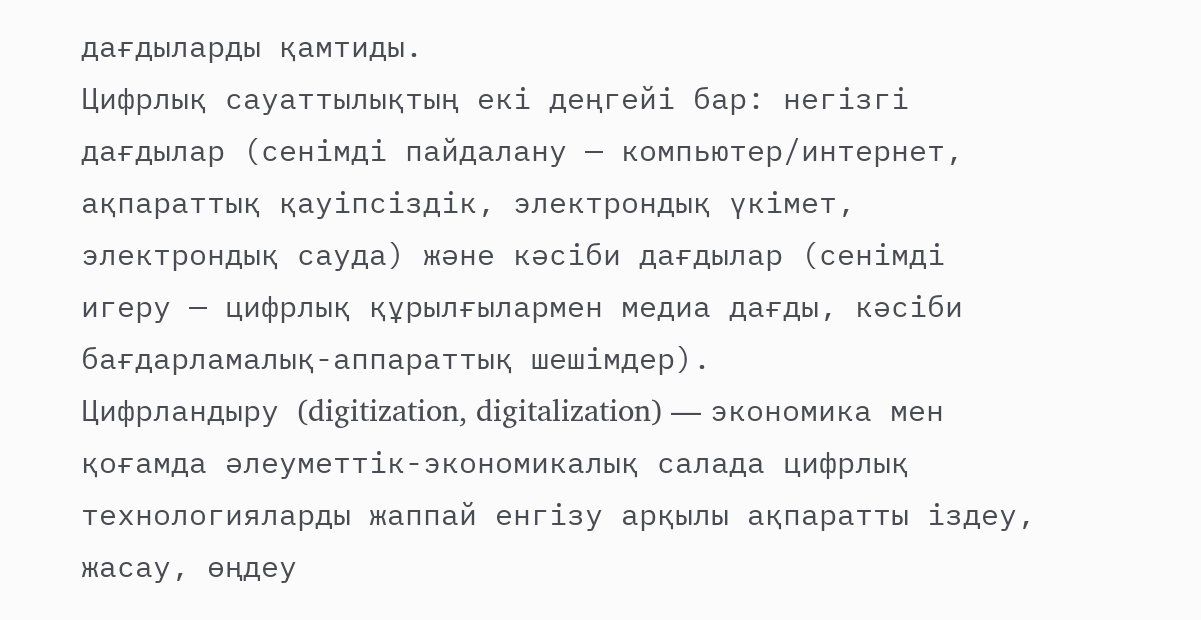дағдыларды қамтиды.
Цифрлық сауаттылықтың екі деңгейі бар: негізгі дағдылар (сенімді пайдалану — компьютер/интернет, ақпараттық қауіпсіздік, электрондық үкімет, электрондық сауда) және кәсіби дағдылар (сенімді игеру — цифрлық құрылғылармен медиа дағды, кәсіби бағдарламалық-аппараттық шешімдер).
Цифрландыру (digitization, digitalization) — экономика мен қоғамда әлеуметтік-экономикалық салада цифрлық технологияларды жаппай енгізу арқылы ақпаратты іздеу, жасау, өңдеу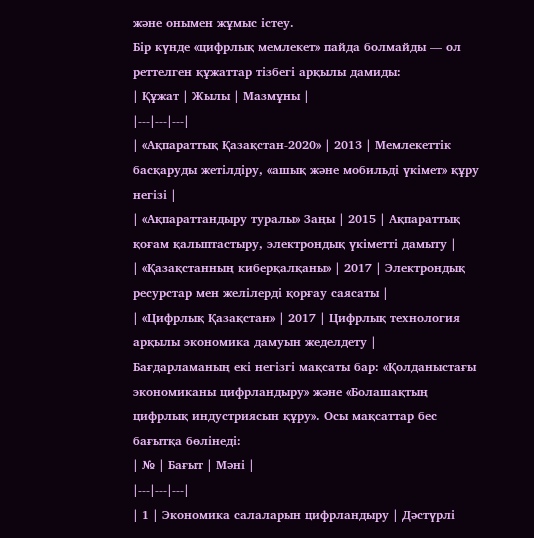және онымен жұмыс істеу.
Бір күнде «цифрлық мемлекет» пайда болмайды — ол реттелген құжаттар тізбегі арқылы дамиды:
| Құжат | Жылы | Мазмұны |
|---|---|---|
| «Ақпараттық Қазақстан-2020» | 2013 | Мемлекеттік басқаруды жетілдіру, «ашық және мобильді үкімет» құру негізі |
| «Ақпараттандыру туралы» Заңы | 2015 | Ақпараттық қоғам қалыптастыру, электрондық үкіметті дамыту |
| «Қазақстанның киберқалқаны» | 2017 | Электрондық ресурстар мен желілерді қорғау саясаты |
| «Цифрлық Қазақстан» | 2017 | Цифрлық технология арқылы экономика дамуын жеделдету |
Бағдарламаның екі негізгі мақсаты бар: «Қолданыстағы экономиканы цифрландыру» және «Болашақтың цифрлық индустриясын құру». Осы мақсаттар бес бағытқа бөлінеді:
| № | Бағыт | Мәні |
|---|---|---|
| 1 | Экономика салаларын цифрландыру | Дәстүрлі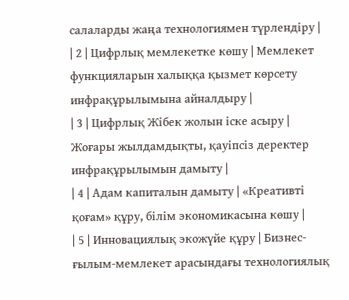салаларды жаңа технологиямен түрлендіру |
| 2 | Цифрлық мемлекетке көшу | Мемлекет функцияларын халыққа қызмет көрсету инфрақұрылымына айналдыру |
| 3 | Цифрлық Жібек жолын іске асыру | Жоғары жылдамдықты, қауіпсіз деректер инфрақұрылымын дамыту |
| 4 | Адам капиталын дамыту | «Креативті қоғам» құру, білім экономикасына көшу |
| 5 | Инновациялық экожүйе құру | Бизнес-ғылым-мемлекет арасындағы технологиялық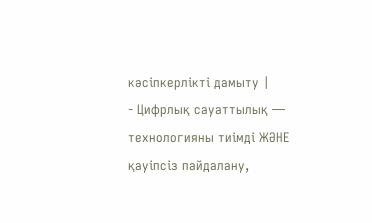кәсіпкерлікті дамыту |
- Цифрлық сауаттылық — технологияны тиімді ЖӘНЕ қауіпсіз пайдалану,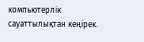компьютерлік сауаттылықтан кеңірек.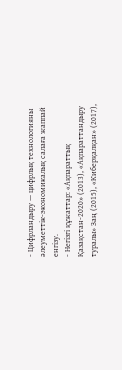- Цифрландыру — цифрлық технологияны әлеуметтік-экономикалық салаға жаппай енгізу.
- Негізгі құжаттар: «Ақпараттық Қазақстан-2020» (2013), «Ақпараттандыру туралы» Заң (2015), «Киберқалқан» (2017),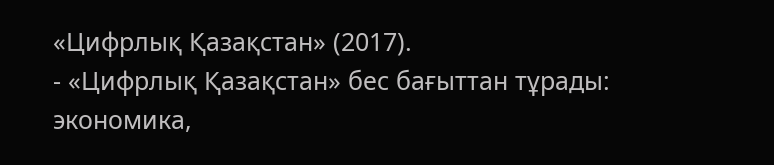«Цифрлық Қазақстан» (2017).
- «Цифрлық Қазақстан» бес бағыттан тұрады: экономика,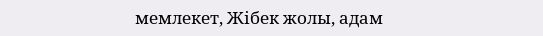мемлекет, Жібек жолы, адам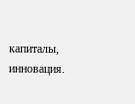капиталы, инновация.